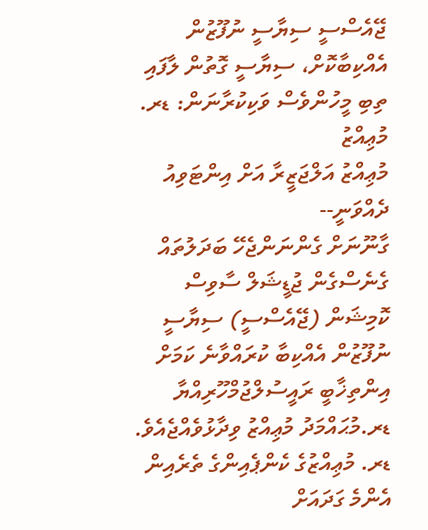ޖޭއެސްސީ ސިޔާސީ ނުފޫޒުން އެއްކިބާކޮށް، ސިޔާސީ ގޮތުން ލާފައި ތިބި މީހުންވެސް ވަކިކުރާނަން: ޑރ. މުޢިއްޒު
މުޢިއްޒު އަލްޖަޒީރާ އަށް އިންޓަވިއު ދެއްވަނީ--
ގާނޫނަށް ގެންނަންޖެހޭ ބަދަލުތައް ގެނެސްގެން ޖުޑީޝަލް ސާވިސް ކޮމިޝަން (ޖޭއެސްސީ) ސިޔާސީ ނުފޫޒުން އެއްކިބާ ކުރައްވާނެ ކަމަށް އިންތިޚާބީ ރައީސުލްޖުމްހޫރިއްޔާ ޑރ.މުޙައްމަދު މުޢިއްޒު ވިދާޅުވެއްޖެއެވެ.
ޑރ. މުޢިއްޒުގެ ކެންޕެއިންގެ ތެރެއިން އެންމެ ގަދައަށް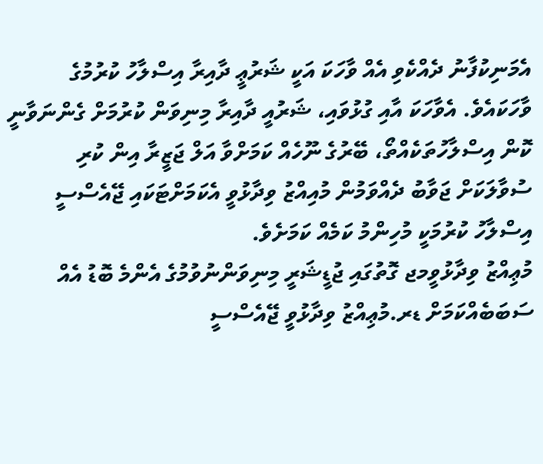އެމަނިކުފާނު ދެއްކެވި އެއް ވާހަކަ އަކީ ޝަރުޢީ ދާއިރާ އިސްލާހު ކުރުމުގެ ވާހަކައެވެ. އެވާހަކަ އާއި ގުޅުވައި، ޝަރުއީ ދާއިރާ މިނިވަން ކުރުމަށް ގެންނަވާނީ ކޮން އިސްލާހުތަކެއްތޯ، ބޭރުގެ ނޫހެއް ކަމަށްވާ އަލް ޖަޒީރާ އިން ކުރި ސުވާލަކަށް ޖަވާބު ދެއްވަމުން މުއިއްޒު ވިދާޅުވީ އެކަމަށްޓަކައި ޖޭއެސްސީ އިސްލާހު ކުރުމަކީ މުހިންމު ކަމެއް ކަމަށެވެ.
މުޢިއްޒު ވިދާޅުވީމޖ ގޮތުގައި ޖުޑީޝަރީ މިނިވަންނުވުމުގެ އެންމެ ބޮޑު އެއް ސަބަބެއްކަމަށް ޑރ.މުޢިއްޒު ވިދާޅުވީ ޖޭއެސްސީ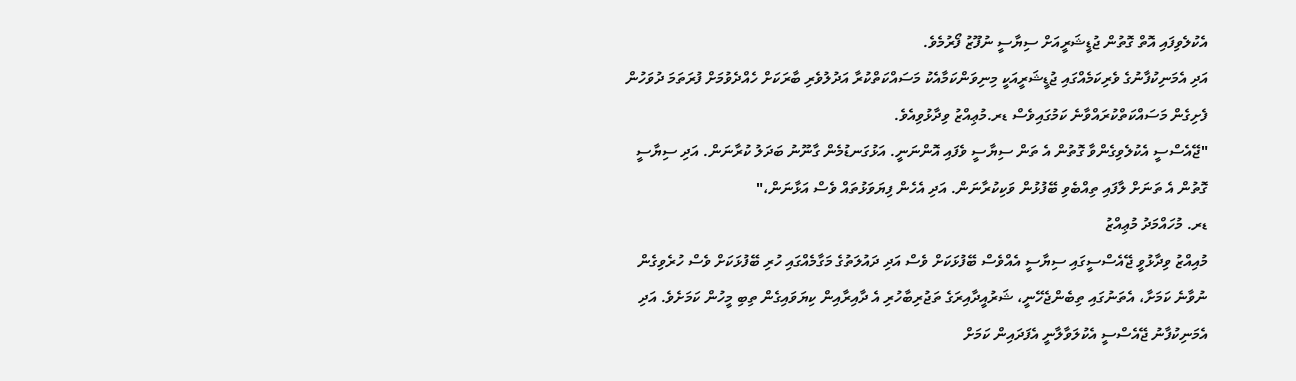އެކުލެވިފައި އޮތް ގޮތުން ޖުޑީޝަރީއަށް ސިޔާސީ ނުފޫޒު ފޯރުމެވެ.
އަދި އެމަނިކުފާނުގެ ވެރިކަމެއްގައި ޖުޑީޝަރީއަކީ މިނިވަންކަމާއެކު މަސައްކަތްކުރާ އަދުލުވެރި ބާރަކަށް ހެއްދެވުމަށް ފުރަތަމަ ދުވަހުން ފެށިގެން މަސައްކަތްކުރައްވާނެ ކަމުގައިވެސް ޑރ.މުޢިއްޒު ވިދާޅުވިއެވެ.
"ޖޭއެސްސީ އެކުލެވިގެންވާ ގޮތުން އެ ތަން ސިޔާސީ ވެފައި އޮންނަނީ. އަޅުގަނޑުމެން ގާނޫނު ބަދަލު ކުރާނަން. އަދި ސިޔާސީ ގޮތުން އެ ތަނަށް ލާފައި ތިއްބެވި ބޭފުޅުން ވަކިކުރާނަން. އަދި އެހެން ފިޔަވަޅުތައް ވެސް އަޅާނަން،"
ޑރ. މުހައްމަދު މުޢިއްޒު
މުއިއްޒު ވިދާޅުވީ ޖޭއެސްސީގައި ސިޔާސީ އެއްވެސް ބޭފުޅަކަށް ވެސް އަދި ދައުލަތުގެ މަގާމެއްގައި ހުރި ބޭފުޅަކަށް ވެސް ހުރެވިގެން ނުވާނެ ކަމަށާ، އެތަނުގައި ތިބެންޖެހޭނީ، ޝަރުއީދާއިރަގެ ތަޖުރިބާހުރި އެ ދާއިރާއިން ކިޔަވައިގެން ތިބި މީހުން ކަމަށެވެ. އަދި އެމަނިކުފާނު ޖޭއެސްސީ އެކުލަވާލާނީ އެފަދައިން ކަމަށް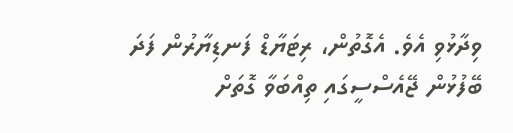ވިދާޅުވި އެވެ. އެގޮތުން، ރިޓަޔާޑް ފަނޑިޔާރުން ފަދަ ބޭފުޅުން ޖޭއެސްސީގައި ތިއްބަވާ ގޮތަށް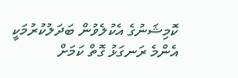ކޮމިޝަނުގެ އެކުލެވުން ބަދަލުކުރުމަކީ އެންމެ ރަނގަޅު ގޮތް ކަމަށް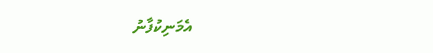އެމަނިކުފާނު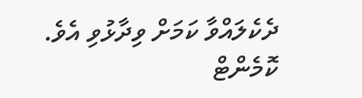ދެކެލައްވާ ކަމަށް ވިދާޅުވި އެވެ.
ކޮމެންޓް